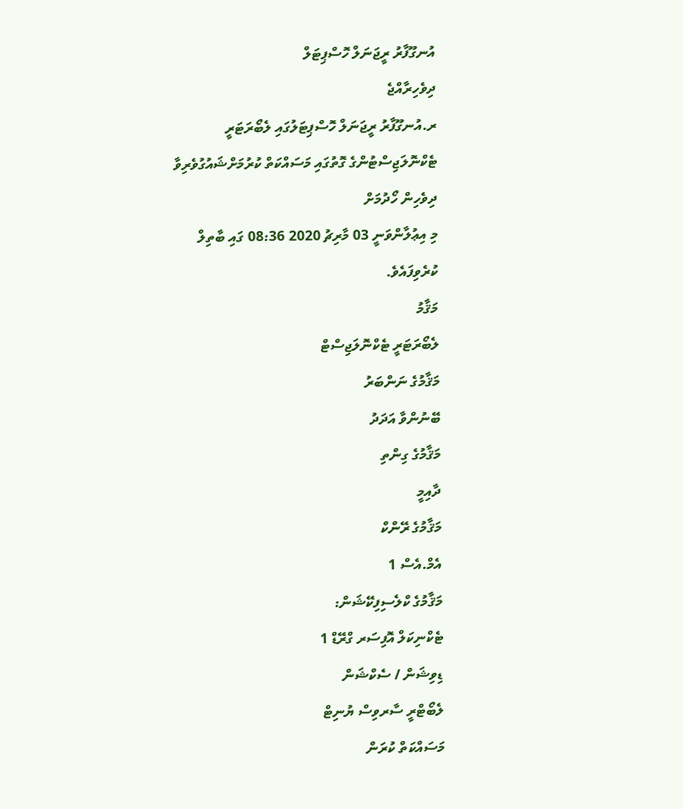އުނގޫފާރު ރީޖަނަލް ހޮސްޕިޓަލް
ދިވެހިރާއްޖެ
ރ.އުނގޫފާރު ރީޖަނަލް ހޮސްޕިޓަލުގައި ލެބޯރަޓަރީ ޓެކްނޮލަޖިސްޓުންގެ ގޮތުގައި މަސައްކަތް ކުރުމަށްޝައުގުވެރިވާ ދިވެހިން ހޯދުމަށް
މި އިޢުލާންވަނީ 03 މާރިޗު 2020 08:36 ގައި ބާތިލް ކުރެވިފައެވެ.
މަޤާމު
ލެބޯރަޓަރީ ޓެކްނޮލަޖިސްޓް
މަޤާމުގެ ނަންބަރު
ބޭނުންވާ އަދަދު
މަޤާމުގެ ގިންތި
ދާއިމީ
މަޤާމުގެ ރޭންކް
އެމް.އެސް 1
މަޤާމުގެ ކްލެސިފިކޭޝަން:
ޓެކްނިކަލް އޮފިސަރ ގްރޭޑް 1
ޑިވިޝަން / ސެކްޝަން
ލެބޯޓްރީ ސާރވިސް ޔުނިޓް
މަސައްކަތް ކުރަން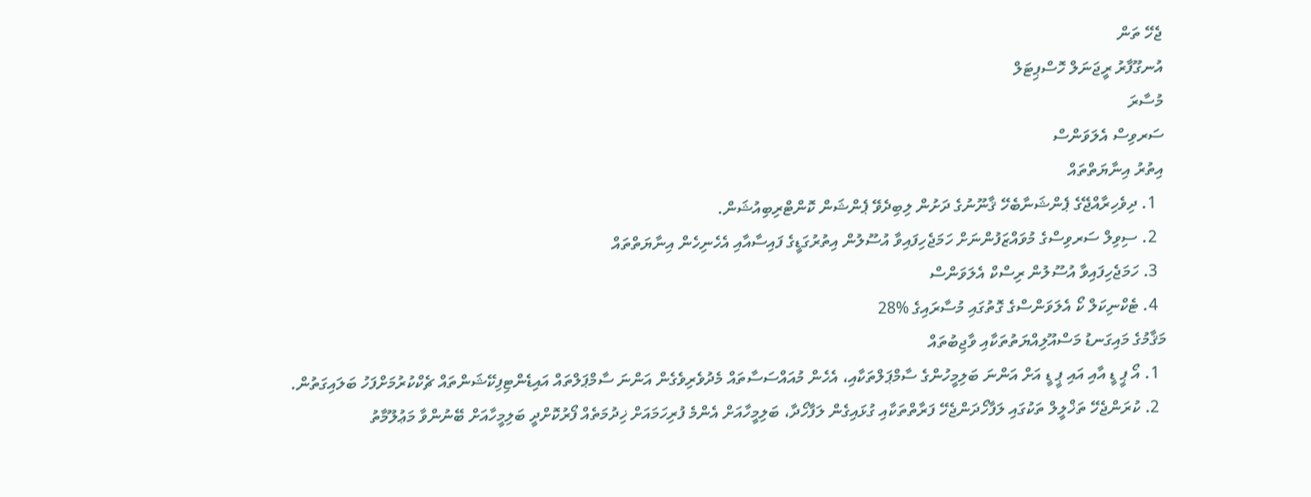ޖެހޭ ތަން
އުނގޫފާރު ރީޖަނަލް ހޮސްޕިޓަލް
މުސާރަ
ސަރވިސް އެލަވަންސް
އިތުރު އިނާޔަތްތައް
  1. ދިވެހިރާއްޖޭގެ ޕެންޝަނާބެހޭ ޤާނޫނުގެ ދަށުން ލިބިދެވޭ ޕެންޝަން ކޮންޓްރިބިއުޝަން.
  2. ސިވިލް ސަރވިސްގެ މުވައްޒަފުންނަށް ހަމަޖެހިފައިވާ އުސޫލުން އިތުރުގަޑީގެ ފައިސާއާއި އެހެނިހެން އިނާޔަތްތައް
  3. ހަމަޖެހިފައިވާ އުސޫލުން ރިސްކް އެލަވަންސް
  4. ޓެކްނިކަލް ކޯ އެލަވަންސްގެ ގޮތުގައި މުސާރައިގެ %28
މަޤާމުގެ މައިގަނޑު މަސްއޫލިއްޔަތުތަކާއި ވާޖިބުތައް
  1. އޯ ޕީ ޑީ އާއި އައި ޕީ ޑީ އަށް އަންނަ ބަލިމީހުންގެ ސާމްޕަލްތަކާއި، އެހެން މުއައްސަސާތައް މެދުވެރިވެގެން އަންނަ ސާމްޕަލްތައް އައިޑެންޓިފިކޭޝަންތައް ޗެކްކުރުމަށްފަހު ބަލައިގަތުން.
  2. ކުރަންޖެހޭ ތަޚްލީލް ތަކުގައި ލަފާހޯދަންޖެހޭ ފަރާތްތަކާއި ގުޅައިގެން ލަފާހޯދާ، ބަލިމީހާއަށް އެންމެ ފުރިހަމައަށް ޚިދުމަތެއް ފޯރުކޮށްދީ ބަލިމީހާއަށް ބޭނުންވާ މަޢުލޫމާތު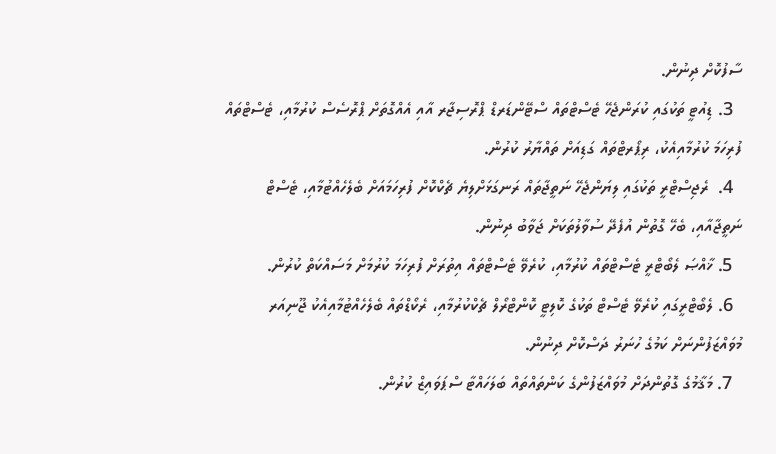ސާފުކޮށް ދިނުން.
  3. ޑިއުޓީ ތަކުގައި ކުރަންޖެހޭ ޓެސްޓްތައް ސްޓޭންޑަރޑް ޕްރޮސިޖާރ އާއި އެއްގޮތަށް ޕްރޮސެސް ކުރުމާއި، ޓެސްޓްތައް ފުރިހަމަ ކުރުމާއިއެކު، ރިޕޯރޓްތައް ގަޑިއަށް ތައްޔާރު ކުރުން.
  4.  ރެޖިސްޓްރީ ތަކުގައި ލިޔަންޖެހޭ ނަތީޖާތައް ރަނގަޅަށްލިޔެ ޗެކްކޮށް ފުރިހަމައަށް ބެލެހެއްޓުމާއި، ޓެސްޓް ނަތީޖާއާއި، ބެހޭ ގޮތުން އުފެދޭ ސުވާލުތަކަށް ޖަވާބު ދިނުން.
  5. ޚާއްޞަ ލެބޯޓްރީ ޓެސްޓްތައް ކުރުމާއި، ކުރެވޭ ޓެސްޓްތައް އިތުރަށް ފުރިހަމަ ކުރުމަށް މަސައްކަތް ކުރުން.
  6. ލެބޯޓްރީގައި ކުރެވޭ ޓެސްޓް ތަކުގެ ކޮލިޓީ ކޮންޓްރޯލް ޗެކްކުރުމާއި، ރެކޯޑްތައް ބެލެހެއްޓުމާއިއެކު ޖޫނިއަރ މުވައްޒަފުންނަށް ކަމުގެ ހުނަރު ދަސްކޮށް ދިނުން.
  7. މަޤާމުގެ ގޮތުންދަށް މުވައްޒަފުންގެ ކަންތައްތައް ބަލަހައްޓާ ސްޕަވައިޒް ކުރުން.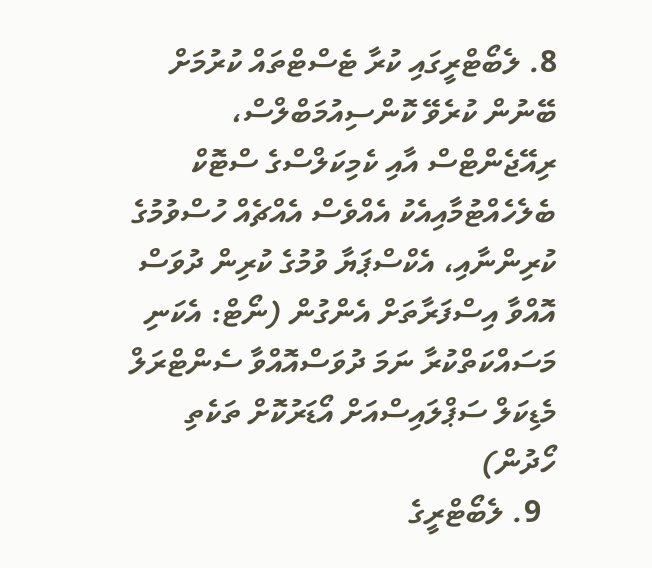8. ލެބޯޓްރީގައި ކުރާ ޓެސްޓްތައް ކުރުމަށް ބޭނުން ކުރެވޭ ކޮންސިއުމަބްލްސް، ރިއޭޖެންޓްސް އާއި ކެމިކަލްސްގެ ސްޓޮކް ބެލެހެއްޓުމާއިއެކު އެއްވެސް އެއްޗެއް ހުސްވުމުގެ ކުރިންނާއި، އެކްސްޕަޔާ ވުމުގެ ކުރިން ދުވަސް އޮއްވާ އިސްފަރާތަށް އެންގުން (ނޯޓް: އެކަނި މަސައްކަތްކުރާ ނަމަ ދުވަސްއޮއްވާ ސެންޓްރަލް މެޑިކަލް ސަޕްލައިސްއަށް އޯޑަރުކޮށް ތަކެތި ހޯދުން)
  9. ލެބޯޓްރީގެ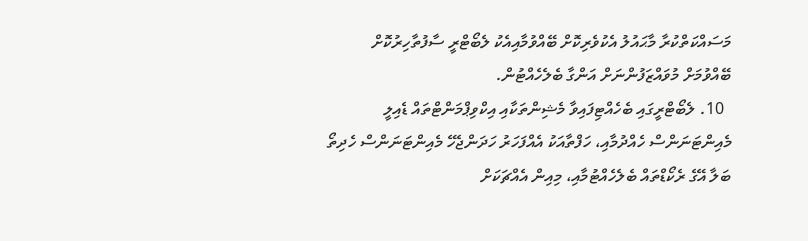މަސައްކަތްކުރާ މާޙައުލު އެކުވެރިކޮށް ބޭއްވުމާއިއެކު ލެބޯޓްރީ ސާފުތާހިރުކޮށް ބޭއްވުމަށް މުވައްޒަފުންނަށް އަންގާ ބެލެހެއްޓުން.
  10. ލެބޯޓްރީގައި ބެހެއްޓިފައިވާ މެޝިންތަކާއި އިކްވިޕްމަންޓްތައް ޑެއިލީ މެއިންޓަނަންސް ހެއްދުމާއި، ހަފްތާއަކު އެއްފަހަރު ހަދަންޖެހޭ މެއިންޓަނަންސް ހެދިތޯ ބަލާ އޭގެ ރެކޯޑްތައް ބެލެހެއްޓުމާއި، މިއިން އެއްޗަކަށް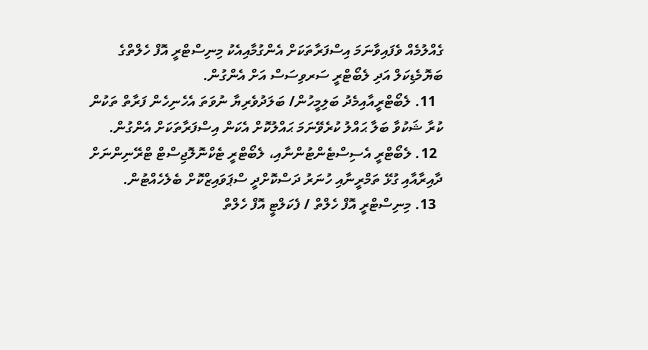ގެއްލުމެއް ވެފައިވާނަމަ އިސްފަރާތަކަށް އެންގުމާއިއެކު މިނިސްޓްރީ އޮފް ހެލްތްގެ ބަޔޮމެޑިކަލް އަދި ލެބޯޓްރީ ސަރވިސަސް އަށް އެންގުން.
  11. ލެބޯޓްރީއާއިމެދު ބަލިމީހުން/ ބަލަދުވެރިޔާ ނުވަތަ އެހެނިހެން ފަރާތް ތަކުން ކުރާ ޝަކުވާ ބަލާ ޙައްލު ކުރެވޭނަމަ ޙައްލުކޮށް އެކަން އިސްފަރާތަކަށް އެންގުން.
  12. ލެބޯޓްރީ އެސިސްޓެންޓުންނާއި، ލެބޯޓްރީ ޓެކްނޮލޮޖިސްޓް ޓްރޭނިންނަށް ދާއިރާއާއި ގުޅޭ ތަމްރީނާއި ހުނަރު ދަސްކޮށްދީ ސްޕަވައިޒްކޮށް ބެލެހެއްޓުން.
  13. މިނިސްޓްރީ އޮފް ހެލްތް / ފެކަލްޓީ އޮފް ހެލްތް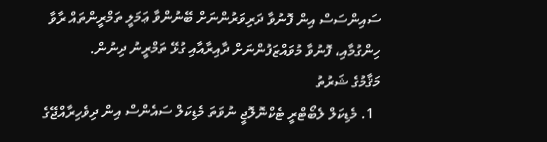ސައިންސަސް އިން ފޮނުވާ ދަރިވަރުންނަށް ބޭނުންވާ ޢަމަލީ ތަމްރީންތައް ރާވާ ހިންގުމާއި، ފޮނުވާ މުވައްޒަފުންނަށް ދާއިރާއާއި ގުޅޭ ތަމްރީނު ދިނުން.
މަޤާމުގެ ޝަރުތު
  1. މެޑިކަލް ލެބޯޓްރީ ޓެކްނޮލޮޖީ ނުވަތަ މެޑިކަލް ސައެންސް އިން ދިވެހިރާއްޖޭގެ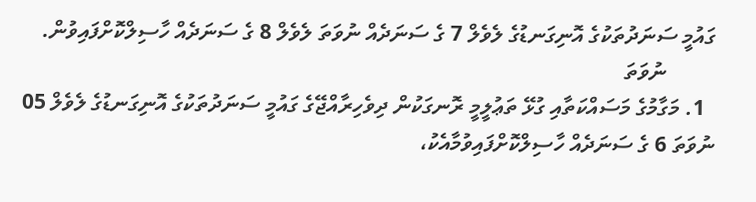ގައުމީ ސަނަދުތަކުގެ އޮނިގަނޑުގެ ލެވެލް 7 ގެ ސަނަދެއް ނުވަތަ ލެވެލް 8 ގެ ސަނަދެއް ހާސިލްކޮށްފައިވުން.
         ނުވަތަ
  1. މަގާމުގެ މަސައްކަތާއި ގުޅޭ ތަޢުލީމީ ރޮނގަކުން ދިވެހިރާއްޖޭގެ ގައުމީ ސަނަދުތަކުގެ އޮނިގަނޑުގެ ލެވެލް 05 ނުވަތަ 6 ގެ ސަނަދެއް ހާސިލްކޮށްފައިވުމާއެކު،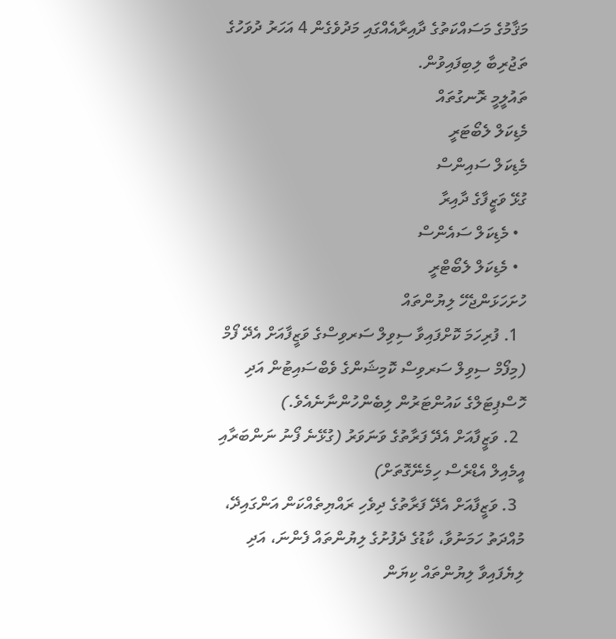މަޤާމުގެ މަސައްކަތުގެ ދާއިރާއެއްގައި މަދުވެގެން 4 އަހަރު ދުވަހުގެ ތަޖުރިބާ ލިބިފައިވުން.
ތައުލީމީ ރޮނގުތައް
މެޑިކަލް ލެބޯޓަރީ
މެޑިކަލް ސައިންސް
ގުޅޭ ވަޒީފާގެ ދާއިރާ
  • މެޑިކަލް ސައެންސް
  • މެޑިކަލް ލެބޯޓްރީ
ހުށަހަޅަންޖެހޭ ލިޔުންތައް
  1. ފުރިހަމަ ކޮށްފައިވާ ސިވިލް ސަރވިސްގެ ވަޒީފާއަށް އެދޭ ފޯމް (މިފޯމް ސިވިލް ސަރވިސް ކޮމިޝަންގެ ވެބްސައިޓުން އަދި ހޮސްޕިޓަލްގެ ކައުންޓަރުން ލިބެންހުންނާނެއެވެ.)
  2. ވަޒީފާއަށް އެދޭ ފަރާތުގެ ވަނަވަރު (ގުޅޭނެ ފޯނު ނަންބަރާއި އީމެއިލް އެޑްރެސް ހިމެނޭގޮތަށް)
  3. ވަޒީފާއަށް އެދޭ ފަރާތުގެ ދިވެހި ރައްޔިތެއްކަން އަންގައިދޭ، މުއްދަތު ހަމަނުވާ، ކާޑުގެ ދެފުށުގެ ލިޔުންތައް ފެންނަ، އަދި ލިޔެފައިވާ ލިޔުންތައް ކިޔަން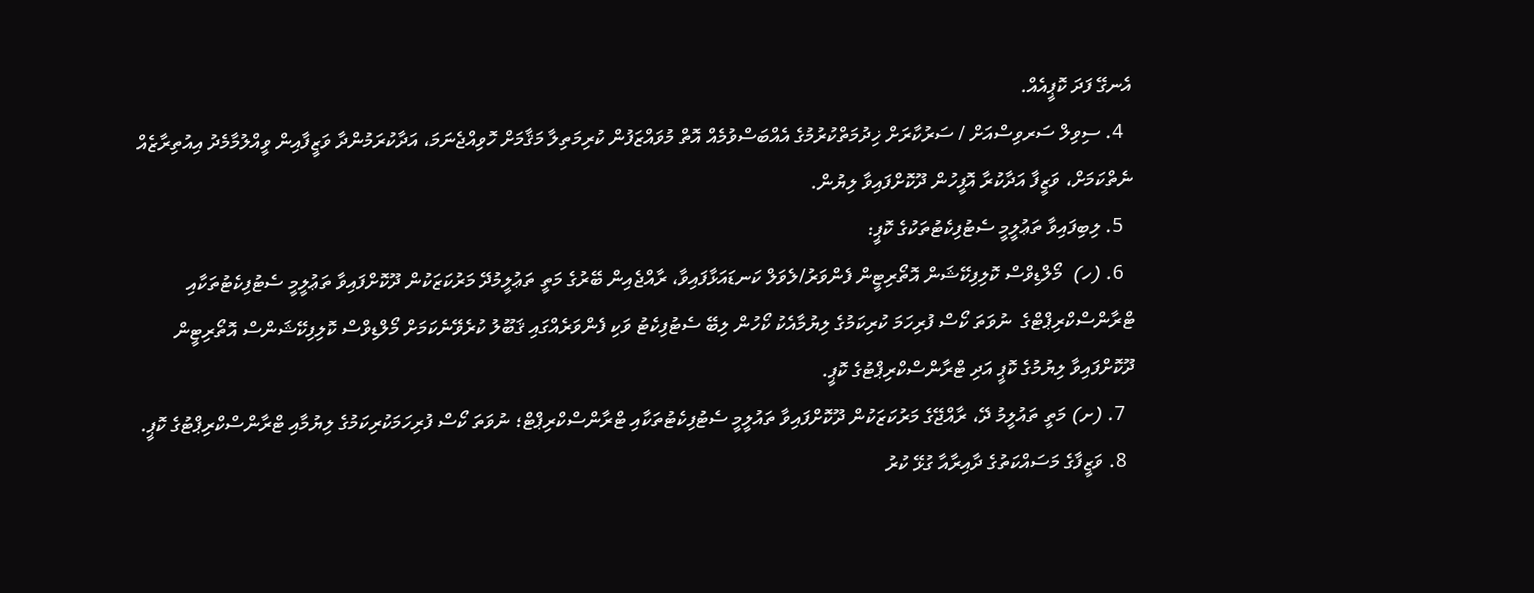އެނގޭ ފަދަ ކޮޕީއެއް.
  4. ސިވިލް ސަރވިސްއަށް / ސަރުކާރަށް ޚިދުމަތްކުރުމުގެ އެއްބަސްވުމެއް އޮތް މުވައްޒަފުން ކުރިމަތިލާ މަޤާމަށް ހޮވިއްޖެނަމަ، އަދާކުރަމުންދާ ވަޒީފާއިން ވީއްލުމާމެދު އިއުތިރާޒެއް ނެތްކަމަށް، ވަޒީފާ އަދާކުރާ އޮފީހުން ދޫކޮށްފައިވާ ލިޔުން.
  5. ލިބިފައިވާ ތަޢުލީމީ ސެޓުފިކެޓުތަކުގެ ކޮޕީ:
  6. (ހ)  މޯލްޑިވްސް ކޮލިފިކޭޝަން އޮތޯރިޓީން ފެންވަރު/ލެވަލް ކަނޑައަޅާފައިވާ، ރާއްޖެއިން ބޭރުގެ މަތީ ތަޢުލީމުދޭ މަރުކަޒަކުން ދޫކޮށްފައިވާ ތަޢުލީމީ ސެޓުފިކެޓުތަކާއި ޓްރާންސްކްރިޕްޓްގެ  ނުވަތަ ކޯސް ފުރިހަމަ ކުރިކަމުގެ ލިޔުމާއެކު ކޯހުން ލިބޭ ސެޓުފިކެޓު ވަކި ފެންވަރެއްގައި ޤަބޫލު ކުރެވޭނެކަމަށް މޯލްޑިވްސް ކޮލިފިކޭޝަންސް އޮތޯރިޓީން ދޫކޮށްފައިވާ ލިޔުމުގެ ކޮޕީ އަދި ޓްރާންސްކްރިޕްޓުގެ ކޮޕީ.
  7. (ށ) މަތީ ތައުލީމު ދޭ، ރާއްޖޭގެ މަރުކަޒަކުން ދޫކޮށްފައިވާ ތައުލީމީ ސެޓުފިކެޓުތަކާއި ޓްރާންސްކްރިޕްޓް؛ ނުވަތަ ކޯސް ފުރިހަމަކުރިކަމުގެ ލިޔުމާއި ޓްރާންސްކްރިޕްޓުގެ ކޮޕީ.
  8. ވަޒީފާގެ މަސައްކަތުގެ ދާއިރާއާ ގުޅޭ ކުރު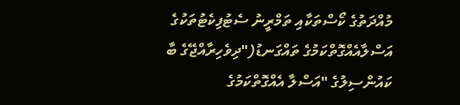މުއްދަތުގެ ކޯސްތަކާއި ތަމްރީނު ސެޓުފިކެޓުތަކުގެ އަސްލާއެއްގޮތްކަމުގެ ތައްގަނޑު("ދިވެހިރާއްޖޭގެ ބާ ކައުންސިލުގެ "އަސްލާ އެއްގޮތްކަމުގެ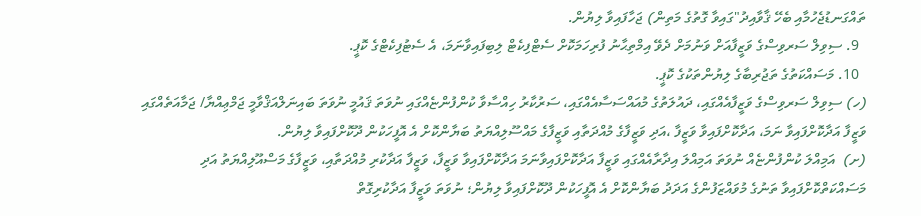ތައްގަނޑުޖެހުމާއި ބެހޭ ޤާވާއިދު"ގައިވާ ގޮތުގެ މަތިން) ޖަހާފައިވާ ލިޔުން.
  9. ސިވިލް ސަރވިސްގެ ވަޒީފާއަށް ވަނުމަށް ދެވޭ އިމްތިޙާނު ފުރިހަމަކޮށް ސެޓްފިކެޓް ލިބިފައިވާނަމަ، އެ ސެޓުފިކެޓްގެ ކޮޕީ.
  10. މަސައްކަތުގެ ތަޖުރިބާގެ ލިޔުންތަކުގެ ކޮޕީ.
(ހ) ސިވިލް ސަރވިސްގެ ވަޒީފާއެއްގައި، ދައުލަތުގެ މުއައްސަސާއެއްގައި، ސަރުކާރު ހިއްސާވާ ކުންފުންޏެއްގައި ނުވަތަ ޤައުމީ ނުވަތަ ބައިނަލްއަޤްވާމީ ޖަމްޢިއްޔާ/ ޖަމާއަތެއްގައި ވަޒީފާ އަދާކޮށްފައިވާ ނަމަ، އަދާކޮށްފައިވާ ވަޒީފާ ،އަދި ވަޒީފާގެ މުއްދަތާއި ވަޒީފާގެ މައްސޫލިއްޔަތު ބަޔާންކޮށް އެ އޮފީހަކުން ދޫކޮށްފައިވާ ލިޔުން.
(ށ)  އަމިއްލަ ކުންފުންޏެއް ނުވަތަ އަމިއްލަ އިދާރާއެއްގައި ވަޒީފާ އަދާކޮށްފައިވާނަމަ އަދާކޮށްފައިވާ ވަޒީފާ، ވަޒީފާ އަދާކުރި މުއްދަތާއި، ވަޒީފާގެ މަސްއޫލިއްޔަތު އަދި މަސައްކަތްކޮށްފައިވާ ތަނުގެ މުވައްޒަފުންގެ އަދަދު ބަޔާންކޮށް އެ އޮފީހަކުން ދޫކޮށްފައިވާ ލިޔުން؛ ނުވަތަ ވަޒީފާ އަދާކުރިގޮތް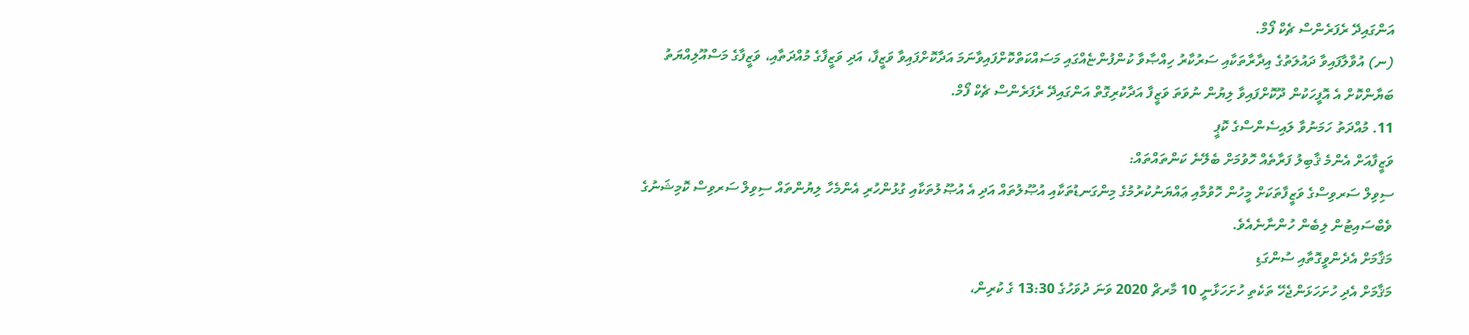އަންގައިދޭ ރެފަރެންސް ޗެކް ފޯމް.
(ނ) އުވާލާފައިވާ ދައުލަތުގެ އިދާރާތަކާއި ސަރުކާރު ހިއްޞާވާ ކުންފުންޏެއްގައި މަސައްކަތްކޮށްފައިވާނަމަ އަދާކޮށްފައިވާ ވަޒީފާ، އަދި ވަޒީފާގެ މުއްދަތާއި، ވަޒީފާގެ މަސްއޫލިއްޔަތު ބަޔާންކޮށް އެ އޮފީހަކުން ދޫކޮށްފައިވާ ލިޔުން ނުވަތަ ވަޒީފާ އަދާކުރިގޮތް އަންގައިދޭ ރެފަރެންސް ޗެކް ފޯމް.
11. މުއްދަތު ހަމަނުވާ ލައިސެންސްގެ ކޮޕީ
ވަޒީފާއަށް އެންމެ ޤާބިލު ފަރާތެއް ހޮވުމަށް ބެލޭނެ ކަންތައްތައް:
ސިވިލް ސަރވިސްގެ ވަޒީފާތަކަށް މީހުން ހޮވުމާއި ޢައްޔަނުކުރުމުގެ މިންގަނޑުތަކާއި އުޞޫލުތައް އަދި އެ އުޞޫލުތަކާއި ގުޅުންހުރި އެންމެހާ ލިޔުންތައް ސިވިލް ސަރވިސް ކޮމިޝަނުގެ ވެބްސައިޓުން ލިބެން ހުންނާނެއެވެ.
މަޤާމަށް އެދެންވީގޮތާއި ސުންގަޑި
މަޤާމަށް އެދި ހުށަހަޅަންޖެހޭ ތަކެތި ހުށަހަޅާނީ 10 މާރޗް 2020 ވަނަ ދުވަހުގެ 13:30 ގެ ކުރިން،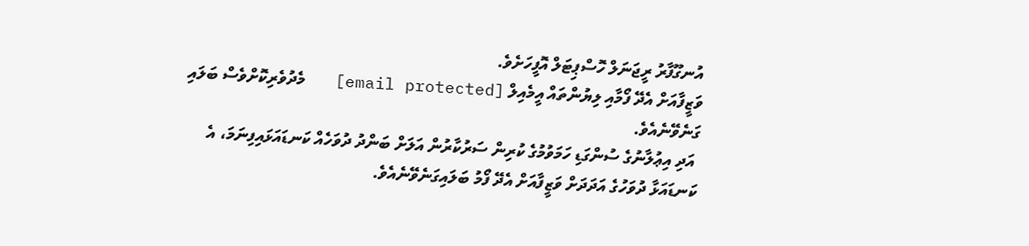އުނގޫފާރު ރީޖަނަލް ހޮސްޕިޓަލް އޮފީހަށެވެ.
ވަޒީފާއަށް އެދޭ ފޯމާއި ލިޔުންތައް އީމެއިލް [email protected]   މެދުވެރިކޮށްވެސް ބަލައި ގަނެވޭނެއެވެ.
 އަދި އިޢުލާނުގެ ސުންގަޑި ހަމަވުމުގެ ކުރިން ސަރުކާރުން އަލަށް ބަންދު ދުވަހެއް ކަނޑައަޅައިފިނަމަ، އެ ކަނޑައަޅާ ދުވަހުގެ އަދަދަށް ވަޒީފާއަށް އެދޭ ފޯމު ބަލައިގަނެވޭނެއެވެ.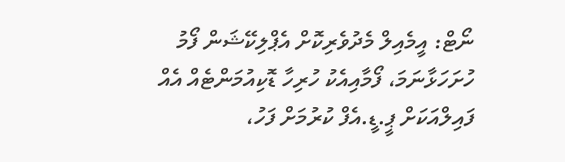ނޯޓް: އީމެއިލް މެދުވެރިކޮށް އެޕްލިކޭޝަން ފޯމު ހުށަހަޅާނަމަ، ފޯމާއިއެކު ހުރިހާ ޑޮކިއުމަންޓެއް އެއް ފައިލްއަކަށް ޕީ.ޑީ.އެފް ކުރުމަށް ފަހު،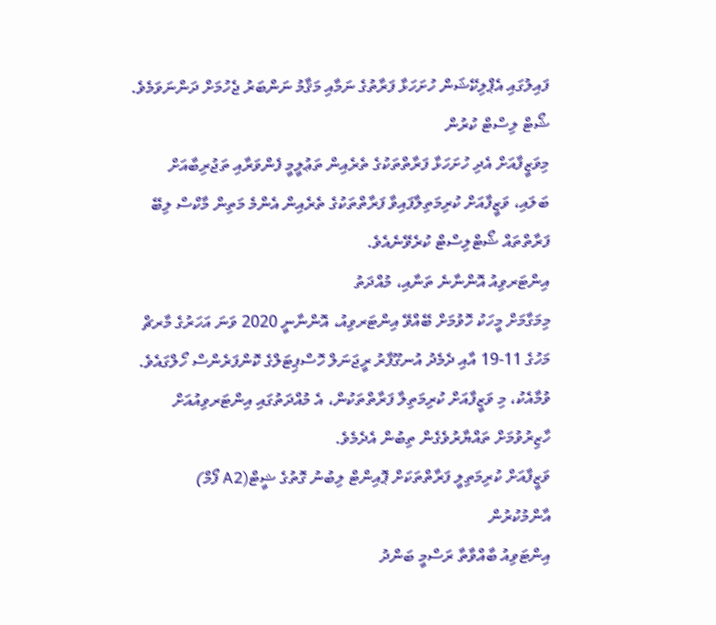ފައިލުގައި އެޕްލިކޭޝަން ހުށަހަޅާ ފަރާތުގެ ނަމާއި މަޤާމު ނަންބަރު ޖެހުމަށް ދަންނަވަމެވެ.
ޝޯޓް ލިސްޓް ކުރުން
މިވަޒީފާއަށް އެދި ހުށަހަޅާ ފަރާތްތަކުގެ ތެރެއިން ތަޢުލީމީ ފެންވަރާއި ތަޖުރިބާއަށް ބަލައި، ވަޒީފާއަށް ކުރިމަތިލާފައިވާ ފަރާތްތަކުގެ ތެރެއިން އެންމެ މަތިން މާކްސް ލިބޭ ފަރާތްތައް ޝޯޓްލިސްޓް ކުރެވޭނެއެވެ.
އިންޓަރވިއު އޮންނާނެ ތަނާއި، މުއްދަތު
މިމަގާމަށް މީހަކު ހޮވުމަށް ބޭއްވޭ އިންޓަރވިއު، އޮންނާނީ 2020 ވަނަ އަހަރުގެ މާރޗް މަހުގެ 11-19 އާއި ދެމެދު އުނގޫފާރު ރީޖަނަލް ހޮސްޕިޓަލްގެ ކޮންފަރެންސް ހޯލްގައެވެ. ވުމާއެކު، މި ވަޒީފާއަށް ކުރިމަތިލާ ފަރާތްތަކުން، އެ މުއްދަތުގައި އިންޓަރވިއުއަށް ހާޒިރުވުމަށް ތައްޔާރުވެގެން ތިބުން އެދެމެވެ.
ވަޒީފާއަށް ކުރިމަތިލީ ފަރާތްތަކަށް ޕޮއިންޓް ލިބުނު ގޮތުގެ ޝީޓް(A2 ފޯމް) އާންމުކުރުން
އިންޓަވިއު ބާއްވާތާ ރަސްމީ ބަންދު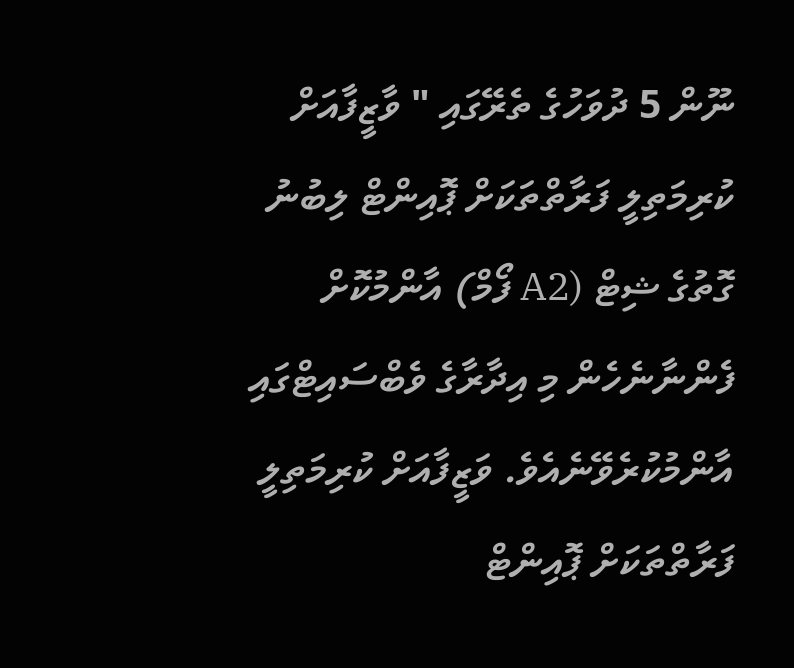ނޫން 5 ދުވަހުގެ ތެރޭގައި " ވާޒީފާއަށް ކުރިމަތިލީ ފަރާތްތަކަށް ޕޮއިންޓް ލިބުނު ގޮތުގެ ޝިޓް (A2 ފޯމް) އާންމުކޮށް ފެންނާނެހެން މި އިދާރާގެ ވެބްސައިޓްގައި އާންމުކުރެވޭނެއެވެ. ވަޒީފާއަށް ކުރިމަތިލީ ފަރާތްތަކަށް ޕޮއިންޓް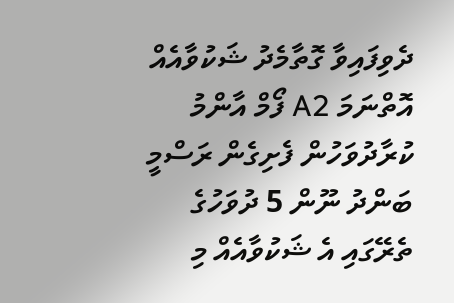ދެވިފައިވާ ގޮތާމެދު ޝަކުވާއެއް އޮތްނަމަ A2 ފޯމް އާންމު ކުރާދުވަހުން ފެށިގެން ރަސްމީ ބަންދު ނޫން 5 ދުވަހުގެ ތެރޭގައި އެ ޝަކުވާއެއް މި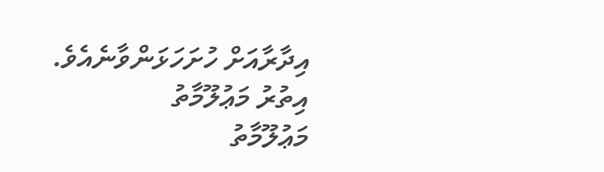އިދާރާއަށް ހުށަހަޅަންވާނެއެވެ.
އިތުރު މަޢުލޫމާތު
މަޢުލޫމާތު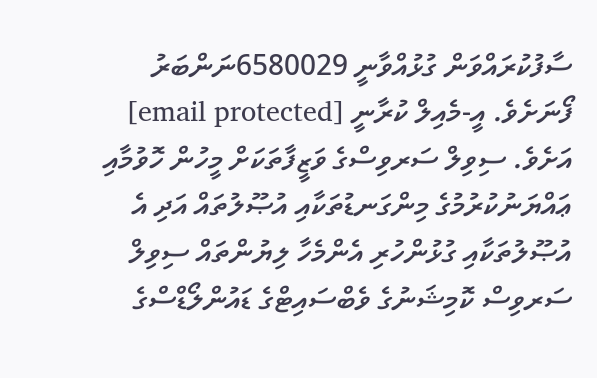ސާފުކުރައްވަން ގުޅުއްވާނީ 6580029ނަންބަރު ފޯނަށެވެ. އީ-މެއިލް ކުރާނީ [email protected]   އަށެވެ. ސިވިލް ސަރވިސްގެ ވަޒީފާތަކަށް މީހުން ހޮވުމާއި ޢައްޔަނުކުރުމުގެ މިންގަނޑުތަކާއި އުޞޫލުތައް އަދި އެ އުޞޫލުތަކާއި ގުޅުންހުރި އެންމެހާ ލިޔުންތައް ސިވިލް ސަރވިސް ކޮމިޝަނުގެ ވެބްސައިޓްގެ ޑައުންލޯޑްސްގެ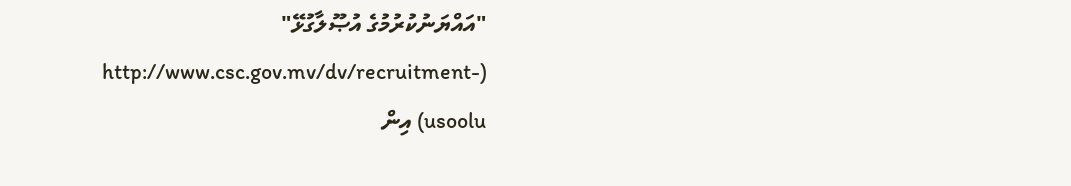"އައްޔަނުކުރުމުގެ އުޞޫލާގުޅޭ" (http://www.csc.gov.mv/dv/recruitment-usoolu) އިން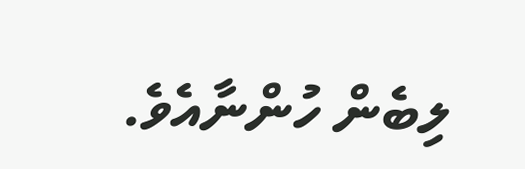ލިބެން ހުންނާއެވެ.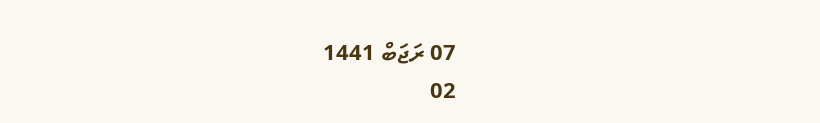07 ރަޖަބް 1441
02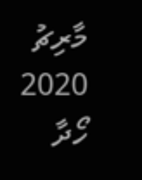މާރިޗު 2020
ހޯދާ